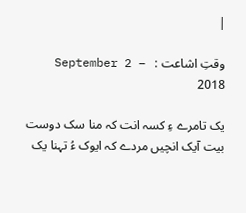|

وقتِ اشاعت :   September 2 – 2018

یک تامرے ءِ کسہ انت کہ منا سک دوست بیت آیک انچیں مردے کہ ایوک ءُ تہنا یک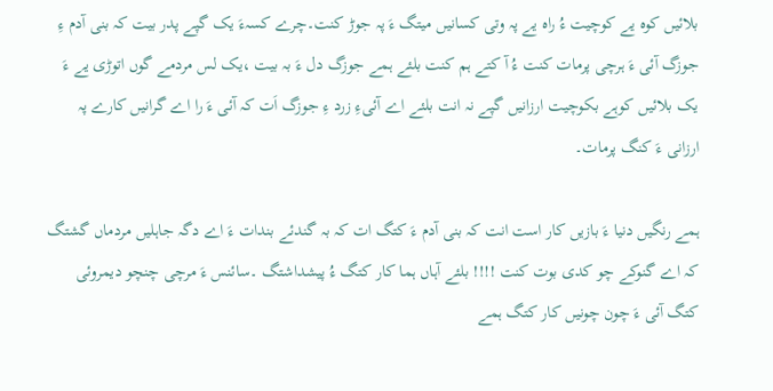بلائیں کوہ یے کوچیت ءُ راہ یے پہ وتی کسانیں میتگ ءَ پہ جوڑ کنت۔چرے کسہءَ یک گپے پدر بیت کہ بنی آدم ءِ جوزگ آئی ءَ ہرچی پرمات کنت ءُ آ کتے ہم کنت بلئے ہمے جوزگ دل ءَ بہ بیت ،یک لس مردمے گوں اتوڑی یے ءَ یک بلائیں کوہے بکوچیت ارزانیں گپے نہ انت بلئے اے آئیءِ زرد ءِ جوزگ اَت کہ آئی ءَ را اے گرانیں کارے پہ ارزانی ءَ کنگ پرمات۔

ہمے رنگیں دنیا ءَ بازیں کار است انت کہ بنی آدم ءَ کتگ ات کہ بہ گندئے بندات ءَ اے دگہ جاہلیں مردماں گشتگ کہ اے گنوکے چو کدی بوت کنت !!!! بلئے آہاں ہما کار کتگ ءُ پیشداشتگ ۔سائنس ءَ مرچی چنچو دیمروئی کتگ آئی ءَ چون چونیں کار کتگ ہمے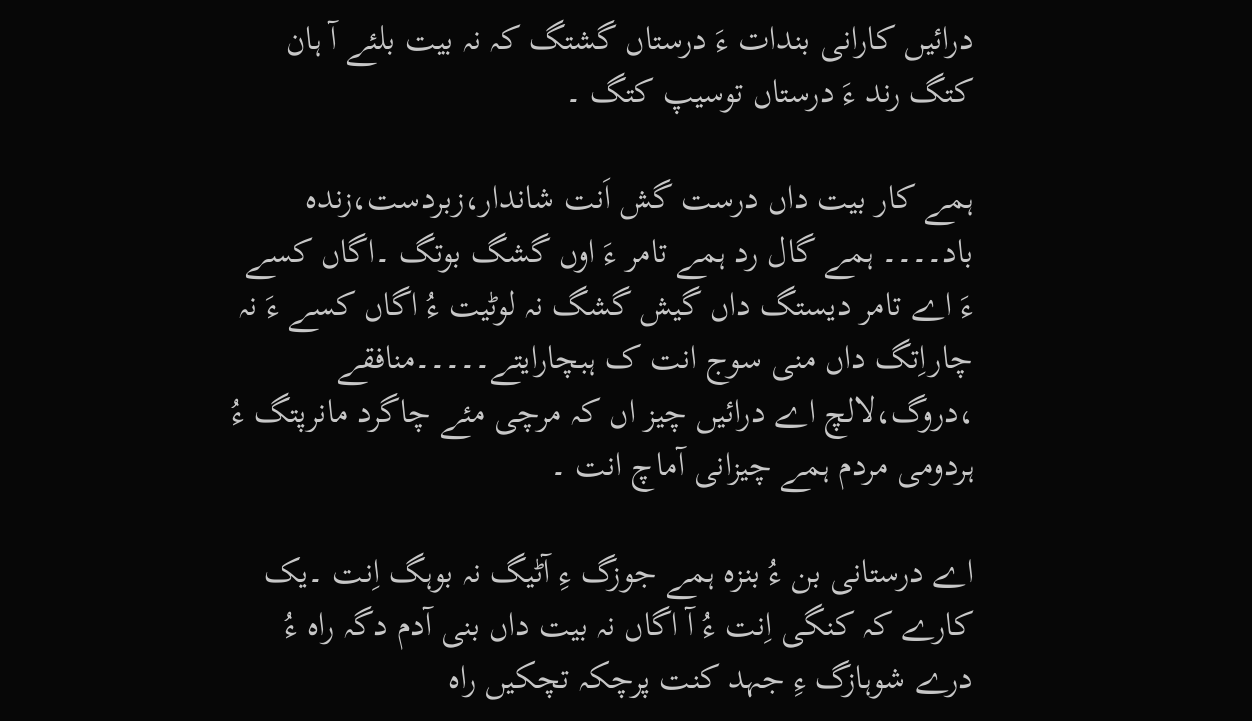درائیں کارانی بندات ءَ درستاں گشتگ کہ نہ بیت بلئے آ ہان کتگ رند ءَ درستاں توسیپ کتگ ۔

ہمے کار بیت داں درست گش اَنت شاندار،زبردست،زندہ باد۔۔۔۔ ہمے گال رد ہمے تامر ءَ اوں گشگ بوتگ ۔اگاں کسے ءَ اے تامر دیستگ داں گیش گشگ نہ لوٹیت ءُ اگاں کسے ءَ نہ چاراِتگ داں منی سوج انت ک ہبچارایتے۔۔۔۔۔منافقے ،دروگ،لالچ اے درائیں چیز اں کہ مرچی مئے چاگرد مانرپتگ ءُ ہردومی مردم ہمے چیزانی آماچ انت ۔

اے درستانی بن ءُ بنزہ ہمے جوزگ ءِ آٹیگ نہ بوہگ اِنت ۔یک کارے کہ کنگی اِنت ءُ آ اگاں نہ بیت داں بنی آدم دگہ راہ ءُ درے شوہازگ ءِ جہد کنت پرچکہ تچکیں راہ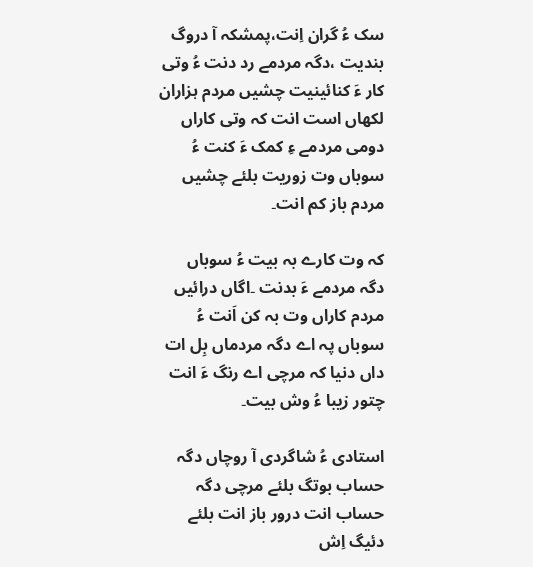سک ءُ گران اِنت،پمشکہ آ دروگ بندیت ،دگہ مردمے رد دنت ءُ وتی کار ءَ کنائینیت چشیں مردم ہزاران لکھاں است انت کہ وتی کاراں دومی مردمے ءِ کمک ءَ کنت ءُ سوباں وت زوریت بلئے چشیں مردم باز کم انت۔

کہ وت کارے بہ بیت ءُ سوباں دگہ مردمے ءَ بدنت ۔اگاں درائیں مردم کاراں وت بہ کن اَنت ءُ سوباں پہ اے دگہ مردماں بِل ات داں دنیا کہ مرچی اے رنگ ءَ انت چتور زیبا ءُ وش بیت۔

استادی ءُ شاگردی آ روچاں دگہ حساب بوتگ بلئے مرچی دگہ حساب انت درور باز انت بلئے دئیگ اِش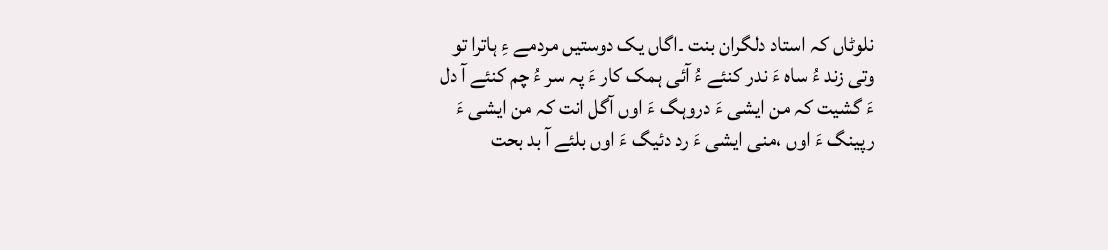نلوٹاں کہ استاد دلگران بنت ۔اگاں یک دوستیں مردمے ءِ ہاترا تو وتی زند ءُ ساہ ءَ ندر کنئے ءُ آئی ہمک کار ءَ پہ سر ءُ چم کنئے آ دل ءَ گشیت کہ من ایشی ءَ دروہگ ءَ اوں آگل انت کہ من ایشی ءَ رپینگ ءَ اوں ،منی ایشی ءَ رد دئیگ ءَ اوں بلئے آ بد بحت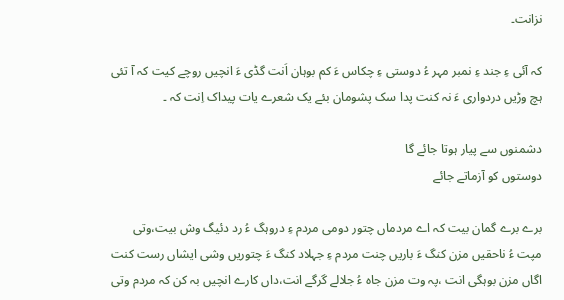نزانت۔

کہ آئی ءِ جند ءِ نمبر مہر ءُ دوستی ءِ چکاس ءَ کم بوہان اَنت گڈی ءَ انچیں روچے کیت کہ آ تئی ہچ وڑیں دردواری ءَ نہ کنت پدا سک پشومان بئے یک شعرے یات پیداک اِنت کہ ۔

دشمنوں سے پیار ہوتا جائے گا
دوستوں کو آزماتے جائے

برے برے گمان بیت کہ اے مردماں چتور دومی مردم ءِ دروہگ ءُ رد دئیگ وش بیت،وتی مپت ءُ ناحقیں مزن کنگ ءَ باریں چنت مردم ءِ جہلاد کنگ ءَ چتوریں وشی ایشاں رست کنت اگاں مزن بوہگی انت ،پہ وت مزن جاہ ءُ جلالے گرگے انت،داں کارے انچیں بہ کن کہ مردم وتی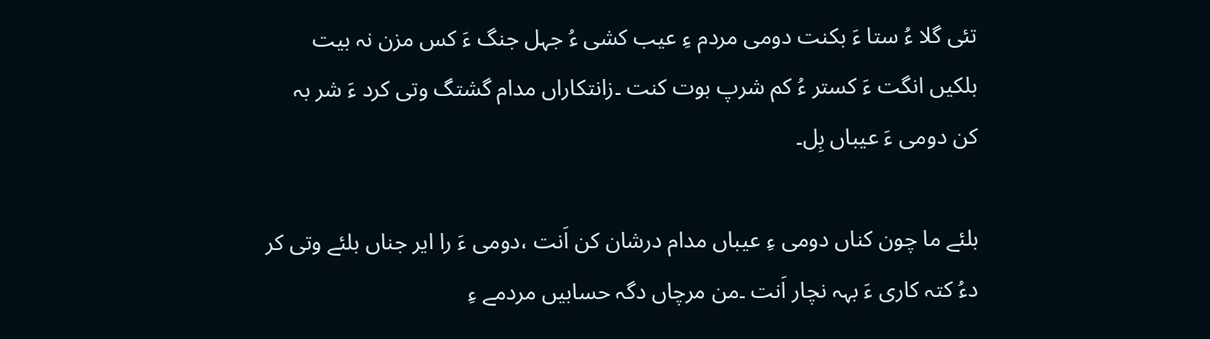تئی گلا ءُ ستا ءَ بکنت دومی مردم ءِ عیب کشی ءُ جہل جنگ ءَ کس مزن نہ بیت بلکیں انگت ءَ کستر ءُ کم شرپ بوت کنت ۔زانتکاراں مدام گشتگ وتی کرد ءَ شر بہ کن دومی ءَ عیباں بِل۔

بلئے ما چون کناں دومی ءِ عیباں مدام درشان کن اَنت ،دومی ءَ را ایر جناں بلئے وتی کر دءُ کتہ کاری ءَ بہہ نچار اَنت ۔من مرچاں دگہ حسابیں مردمے ءِ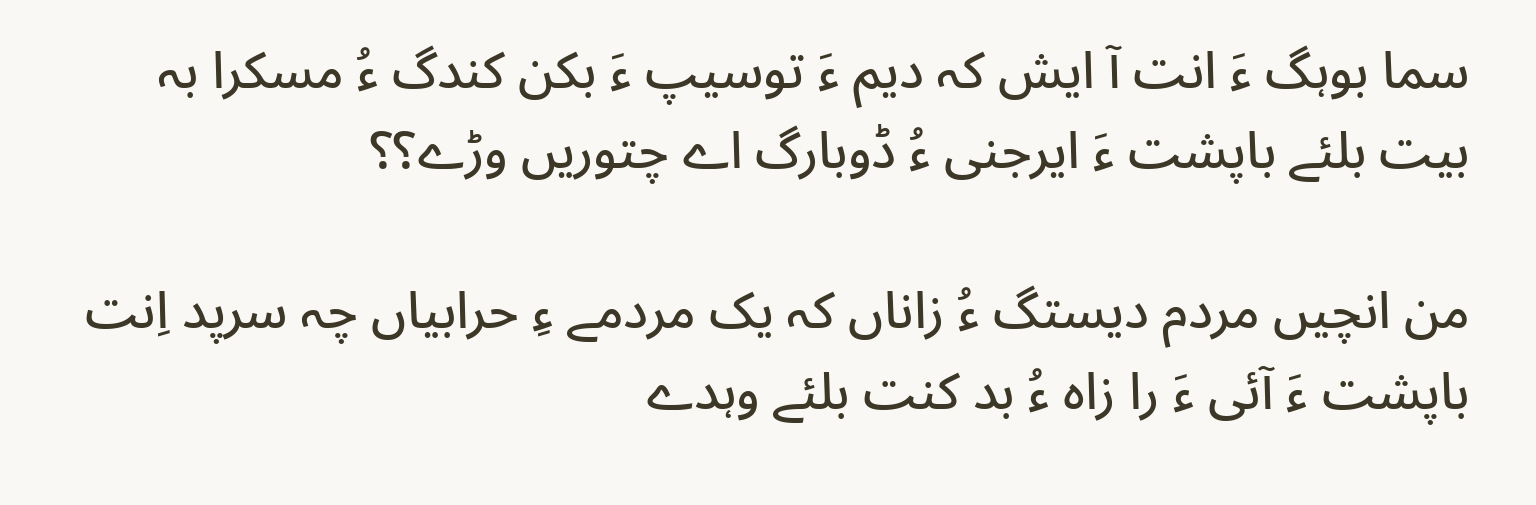سما بوہگ ءَ انت آ ایش کہ دیم ءَ توسیپ ءَ بکن کندگ ءُ مسکرا بہ بیت بلئے باپشت ءَ ایرجنی ءُ ڈوبارگ اے چتوریں وڑے؟؟

من انچیں مردم دیستگ ءُ زاناں کہ یک مردمے ءِ حرابیاں چہ سرپد اِنت باپشت ءَ آئی ءَ را زاہ ءُ بد کنت بلئے وہدے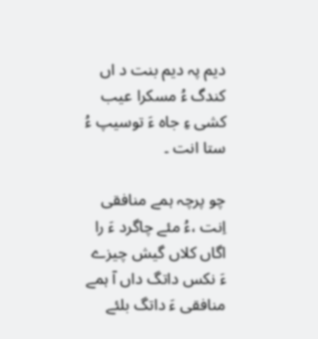دیم پہ دیم بنت د اں کندگ ءُ مسکرا عیب کشی ءِ جاہ ءَ توسیپ ءُ ستا انت ۔

چو پرچہ ہمے منافقی اِنت ،ءُ مئے چاگرد ءَ را اگاں کلاں گیش چیزے ءَ نکس داتگ داں آ ہمے منافقی ءَ داتگ بلئے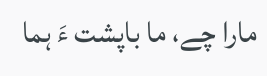مارا چے، ما باپشت ءَ ہما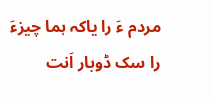مردم ءَ را یاکہ ہما چیزءَ را سک ڈوبار اَنت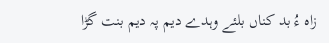زاہ ءُ بد کناں بلئے وہدے دیم پہ دیم بنت گڑا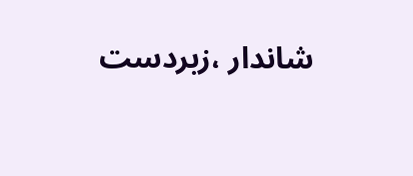شاندار ،زبردست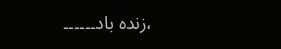،زندہ باد۔۔۔۔۔۔